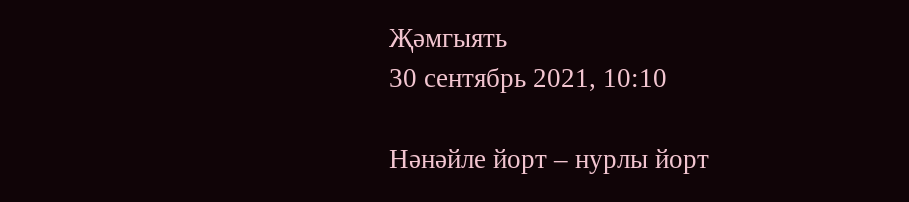Җәмгыять
30 сентябрь 2021, 10:10

Нәнәйле йорт – нурлы йорт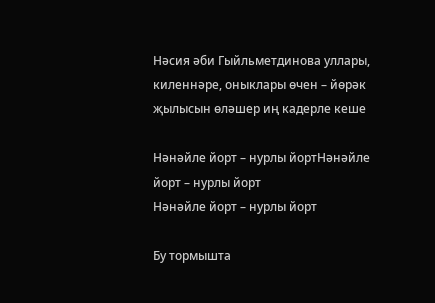Нәсия әби Гыйльметдинова уллары, киленнәре, оныклары өчен – йөрәк җылысын өләшер иң кадерле кеше

Нәнәйле йорт – нурлы йортНәнәйле йорт – нурлы йорт
Нәнәйле йорт – нурлы йорт

Бу тормышта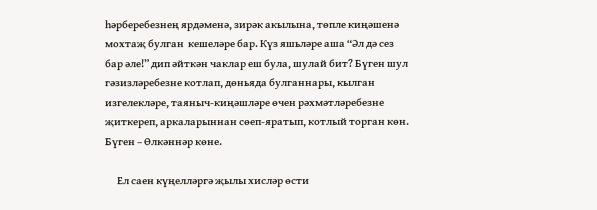һәрберебезнең ярдәменә, зирәк акылына, төпле киңәшенә мохтаҗ булган  кешеләре бар. Күз яшьләре аша “Әл дә сез бар әле!” дип әйткән чаклар еш була, шулай бит? Бүген шул гәзизләребезне котлап, дөньяда булганнары, кылган  изгелекләре, таяныч-киңәшләре өчен рәхмәтләребезне җиткереп, аркаларыннан сөеп-яратып, котлый торган көн. Бүген – Өлкәннәр көне.

      Ел саен күңелләргә җылы хисләр өсти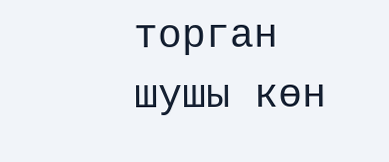торган шушы көн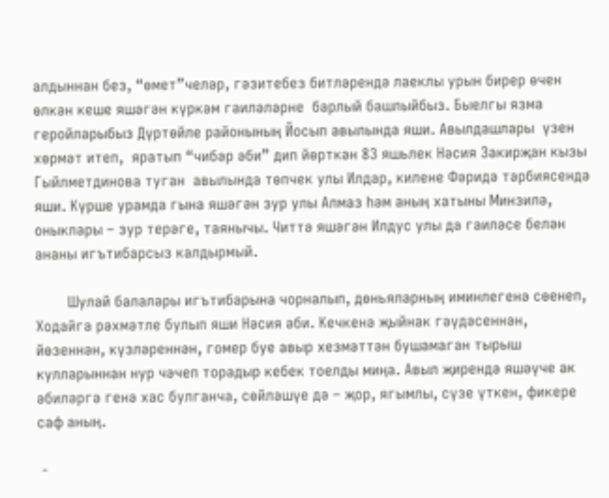алдыннан без, “өмет”челәр, гәзитебез битләрендә лаеклы урын бирер өчен өлкән кеше яшәгән күркәм гаиләләрне  барлый башлыйбыз. Быелгы язма геройларыбыз Дүртөйле районының Йосып авылында яши. Авылдашлары  үзен хөрмәт итеп,  яратып “чибәр әби” дип йөрткән 83 яшьлек Нәсия Закирҗан кызы Гыйлметдинова туган  авылында төпчек улы Илдар, килене Фәридә тәрбиясендә яши. Күрше урамда гына яшәгән зур улы Алмаз һәм аның хатыны Минзилә, оныклары – зур терәге, таянычы. Читтә яшәгән Илдус улы да гаиләсе белән ананы игътибарсыз калдырмый.

        Шулай балалары игътибарына чорналып, дөньяларның иминлегенә сөенеп, Ходайга рәхмәтле булып яши Нәсия әби. Кечкенә җыйнак гәүдәсеннән, йөзеннән, күзләреннән, гомер буе авыр хезмәттән бушамаган тырыш кулларыннан нур чәчеп торадыр кебек тоелды миңа. Авыл җирендә яшәүче ак әбиләргә генә хас булганча, сөйләшүе дә – җор, ягымлы, сүзе үткен, фикере саф аның.

 -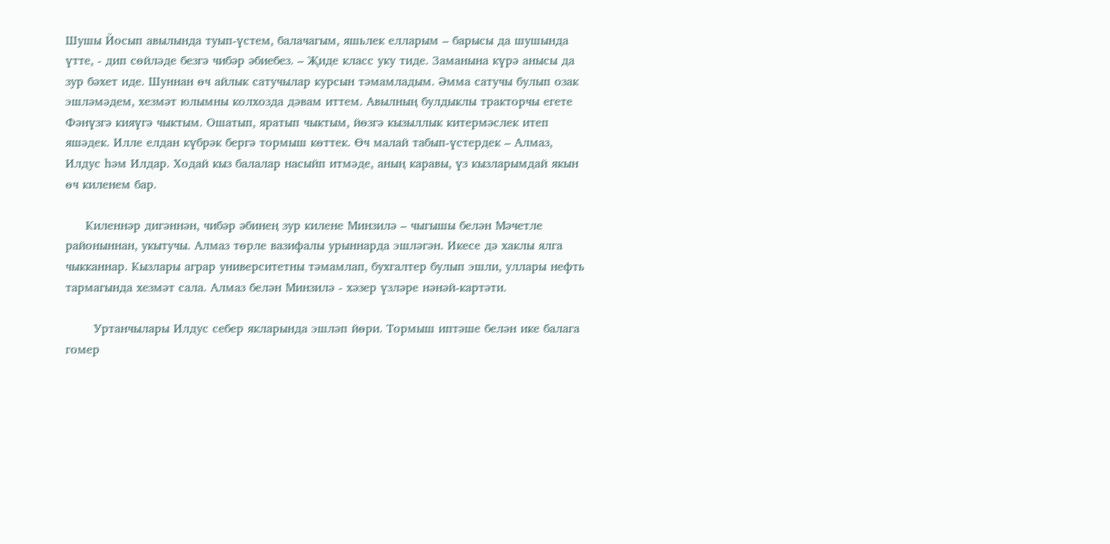Шушы Йосып авылында туып-үстем, балачагым, яшьлек елларым – барысы да шушында үтте, - дип сөйләде безгә чибәр әбиебез. – Җиде класс уку тиде. Заманына күрә анысы да зур бәхет иде. Шуннан өч айлык сатучылар курсын тәмамладым. Әмма сатучы булып озак эшләмәдем, хезмәт юлымны колхозда дәвам иттем. Авылның булдыклы тракторчы егете Фәнүзгә кияүгә чыктым. Ошатып, яратып чыктым, йөзгә кызыллык китермәслек итеп яшәдек. Илле елдан күбрәк бергә тормыш көттек. Өч малай табып-үстердек – Алмаз, Илдус һәм Илдар. Ходай кыз балалар насыйп итмәде, аның каравы, үз кызларымдай якын өч киленем бар.

     Киленнәр дигәннән, чибәр әбинең зур килене Минзилә – чыгышы белән Мәчетле районыннан, укытучы. Алмаз төрле вазифалы урыннарда эшләгән. Икесе дә хаклы ялга чыкканнар. Кызлары аграр университетны тәмамлап, бухгалтер булып эшли, уллары нефть тармагында хезмәт сала. Алмаз белән Минзилә - хәзер үзләре нәнәй-картәти.

       Уртанчылары Илдус себер якларында эшләп йөри. Тормыш иптәше белән ике балага гомер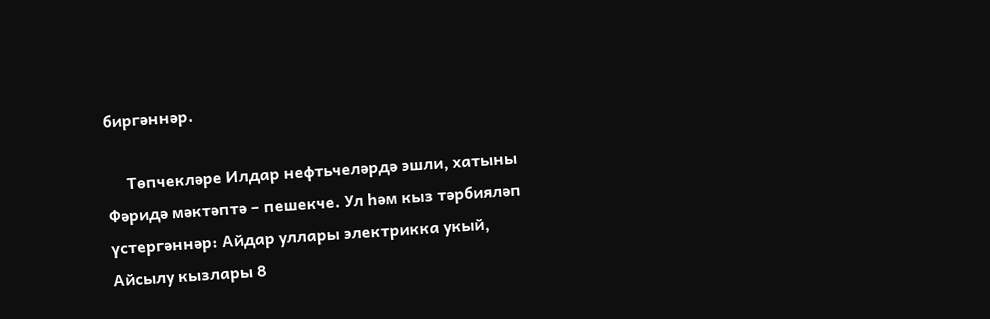биргәннәр.

     Төпчекләре Илдар нефтьчеләрдә эшли, хатыны Фәридә мәктәптә – пешекче. Ул һәм кыз тәрбияләп үстергәннәр: Айдар уллары электрикка укый, Айсылу кызлары 8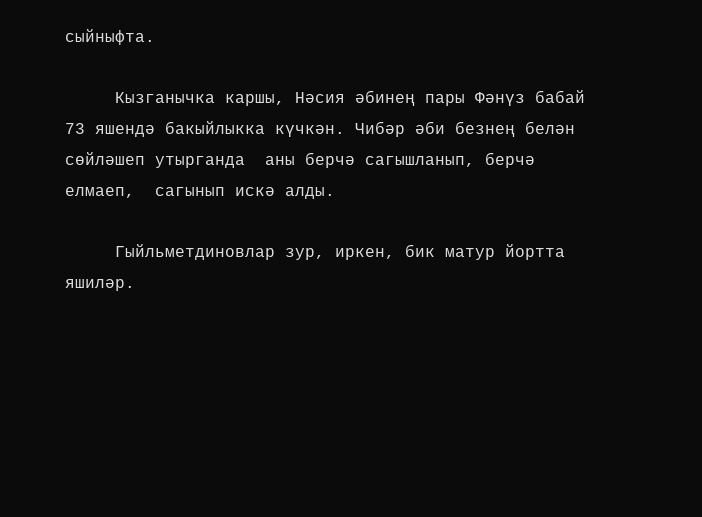сыйныфта.

     Кызганычка каршы, Нәсия әбинең пары Фәнүз бабай 73 яшендә бакыйлыкка күчкән. Чибәр әби безнең белән сөйләшеп утырганда  аны берчә сагышланып, берчә елмаеп,  сагынып искә алды.

     Гыйльметдиновлар зур, иркен, бик матур йортта яшиләр.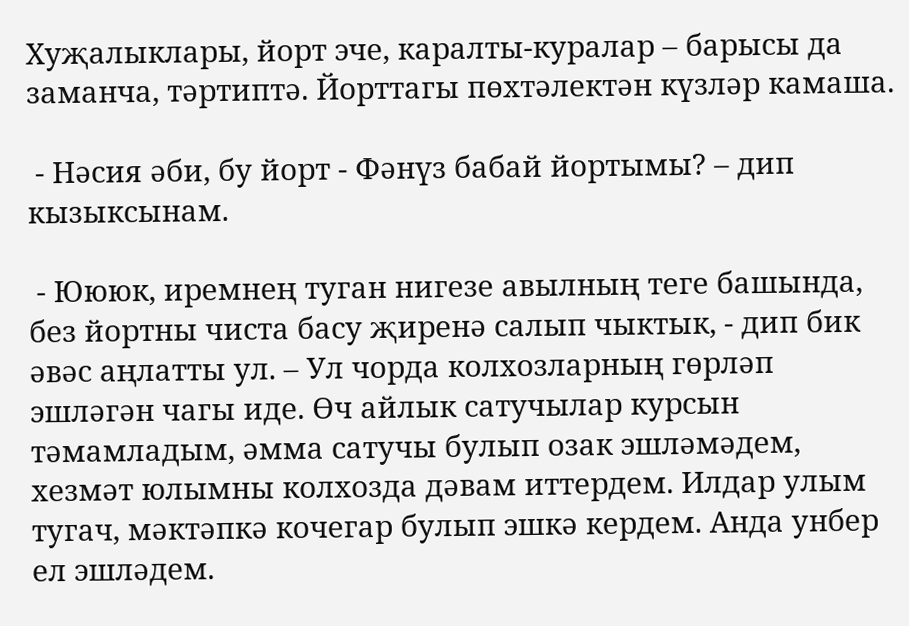Хуҗалыклары, йорт эче, каралты-куралар – барысы да заманча, тәртиптә. Йорттагы пөхтәлектән күзләр камаша.

 - Нәсия әби, бу йорт - Фәнүз бабай йортымы? – дип кызыксынам.

 - Юююк, иремнең туган нигезе авылның теге башында, без йортны чиста басу җиренә салып чыктык, - дип бик әвәс аңлатты ул. – Ул чорда колхозларның гөрләп эшләгән чагы иде. Өч айлык сатучылар курсын тәмамладым, әмма сатучы булып озак эшләмәдем, хезмәт юлымны колхозда дәвам иттердем. Илдар улым тугач, мәктәпкә кочегар булып эшкә кердем. Анда унбер ел эшләдем.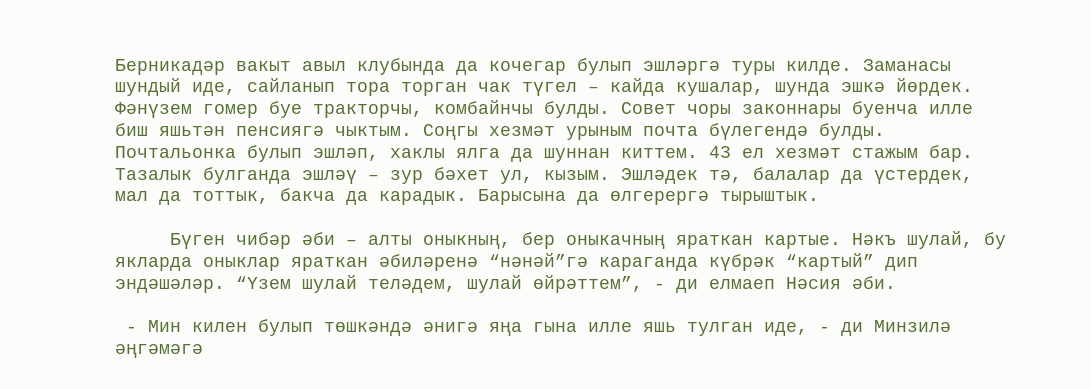Берникадәр вакыт авыл клубында да кочегар булып эшләргә туры килде. Заманасы шундый иде, сайланып тора торган чак түгел – кайда кушалар, шунда эшкә йөрдек. Фәнүзем гомер буе тракторчы, комбайнчы булды. Совет чоры законнары буенча илле биш яшьтән пенсиягә чыктым. Соңгы хезмәт урыным почта бүлегендә булды. Почтальонка булып эшләп, хаклы ялга да шуннан киттем. 43 ел хезмәт стажым бар. Тазалык булганда эшләү – зур бәхет ул, кызым. Эшләдек тә, балалар да үстердек, мал да тоттык, бакча да карадык. Барысына да өлгерергә тырыштык.

     Бүген чибәр әби – алты оныкның, бер оныкачның яраткан картые. Нәкъ шулай, бу якларда оныклар яраткан әбиләренә “нәнәй”гә караганда күбрәк “картый” дип эндәшәләр. “Үзем шулай теләдем, шулай өйрәттем”, - ди елмаеп Нәсия әби.

 - Мин килен булып төшкәндә әнигә яңа гына илле яшь тулган иде, - ди Минзилә әңгәмәгә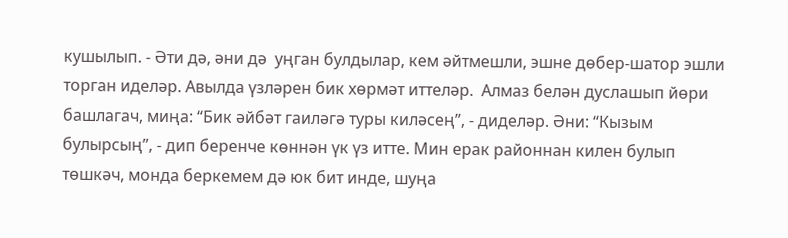кушылып. - Әти дә, әни дә  уңган булдылар, кем әйтмешли, эшне дөбер-шатор эшли торган иделәр. Авылда үзләрен бик хөрмәт иттеләр.  Алмаз белән дуслашып йөри башлагач, миңа: “Бик әйбәт гаиләгә туры киләсең”, - диделәр. Әни: “Кызым булырсың”, - дип беренче көннән үк үз итте. Мин ерак районнан килен булып төшкәч, монда беркемем дә юк бит инде, шуңа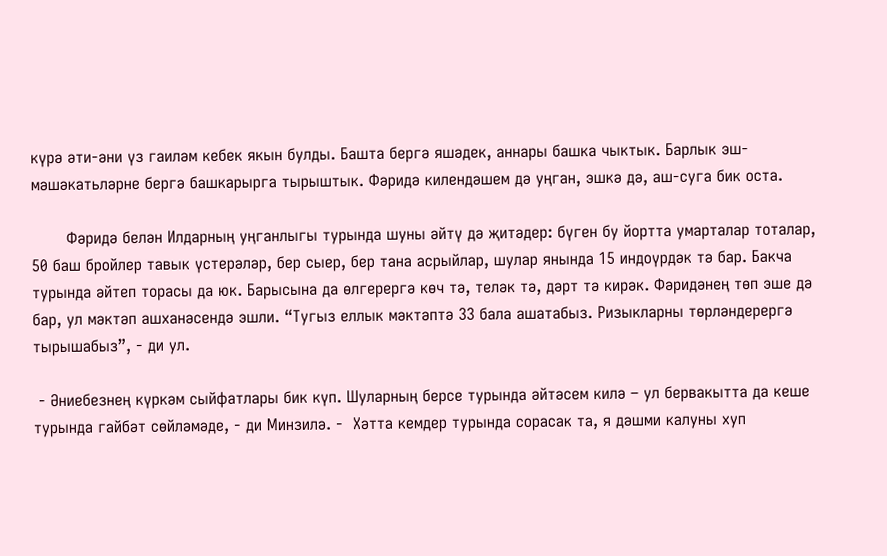күрә әти-әни үз гаиләм кебек якын булды. Башта бергә яшәдек, аннары башка чыктык. Барлык эш-мәшәкатьләрне бергә башкарырга тырыштык. Фәридә килендәшем дә уңган, эшкә дә, аш-суга бик оста.

       Фәридә белән Илдарның уңганлыгы турында шуны әйтү дә җитәдер: бүген бу йортта умарталар тоталар, 50 баш бройлер тавык үстерәләр, бер сыер, бер тана асрыйлар, шулар янында 15 индоүрдәк тә бар. Бакча турында әйтеп торасы да юк. Барысына да өлгерергә көч тә, теләк тә, дәрт тә кирәк. Фәридәнең төп эше дә бар, ул мәктәп ашханәсендә эшли. “Тугыз еллык мәктәптә 33 бала ашатабыз. Ризыкларны төрләндерергә тырышабыз”, - ди ул.

 - Әниебезнең күркәм сыйфатлары бик күп. Шуларның берсе турында әйтәсем килә – ул бервакытта да кеше турында гайбәт сөйләмәде, - ди Минзилә. -  Хәтта кемдер турында сорасак та, я дәшми калуны хуп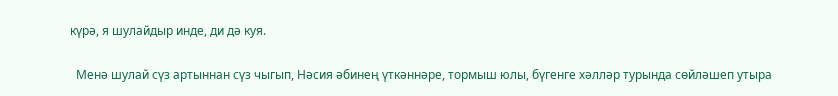күрә, я шулайдыр инде, ди дә куя.

  Менә шулай сүз артыннан сүз чыгып, Нәсия әбинең үткәннәре, тормыш юлы, бүгенге хәлләр турында сөйләшеп утыра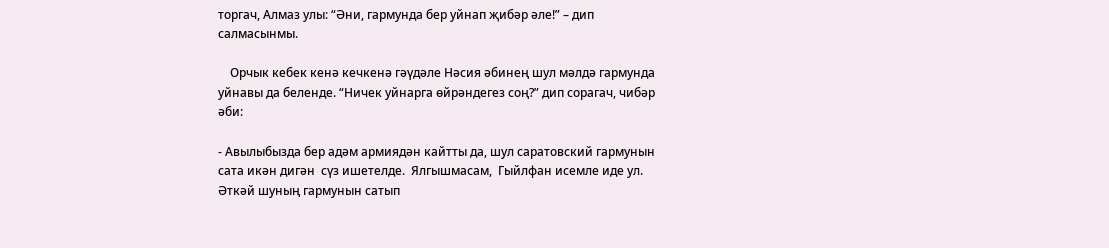торгач, Алмаз улы: “Әни, гармунда бер уйнап җибәр әле!” – дип салмасынмы.

    Орчык кебек кенә кечкенә гәүдәле Нәсия әбинең шул мәлдә гармунда уйнавы да беленде. “Ничек уйнарга өйрәндегез соң?” дип сорагач, чибәр әби:

- Авылыбызда бер адәм армиядән кайтты да, шул саратовский гармунын сата икән дигән  сүз ишетелде.  Ялгышмасам,  Гыйлфан исемле иде ул. Әткәй шуның гармунын сатып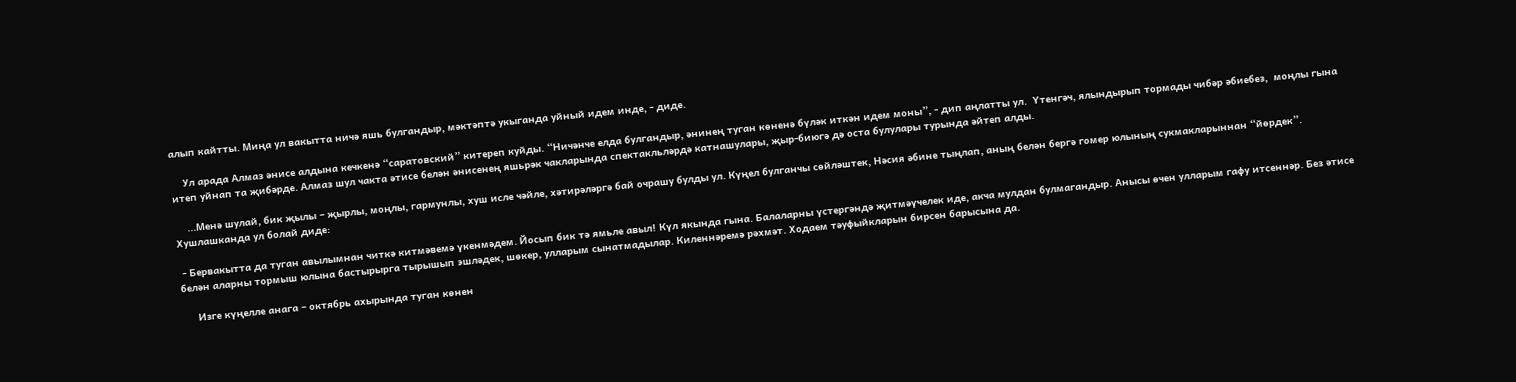алып кайтты. Миңа ул вакытта ничә яшь булгандыр, мәктәптә укыганда уйный идем инде, - диде.

    Ул арада Алмаз әнисе алдына кечкенә “саратовский” китереп куйды. “Ничәнче елда булгандыр, әнинең туган көненә бүләк иткән идем моны”, - дип аңлатты ул.  Үтенгәч, ялындырып тормады чибәр әбиебез,  моңлы гына итеп уйнап та җибәрде. Алмаз шул чакта әтисе белән әнисенең яшьрәк чакларында спектакльләрдә катнашулары, җыр-биюгә дә оста булулары турында әйтеп алды.

    ...Менә шулай, бик җылы – җырлы, моңлы, гармунлы, хуш исле чәйле, хәтирәләргә бай очрашу булды ул. Күңел булганчы сөйләштек, Нәсия әбине тыңлап, аның белән бергә гомер юлының сукмакларыннан “йөрдек”. Хушлашканда ул болай диде:

 - Бервакытта да туган авылымнан читкә китмәвемә үкенмәдем. Йосып бик тә ямьле авыл! Күл якында гына. Балаларны үстергәндә җитмәүчелек иде, акча мулдан булмагандыр. Анысы өчен улларым гафу итсеннәр. Без әтисе белән аларны тормыш юлына бастырырга тырышып эшләдек, шөкер, улларым сынатмадылар. Киленнәремә рәхмәт. Ходаем тәуфыйкларын бирсен барысына да.

     Изге күңелле анага – октябрь ахырында туган көнен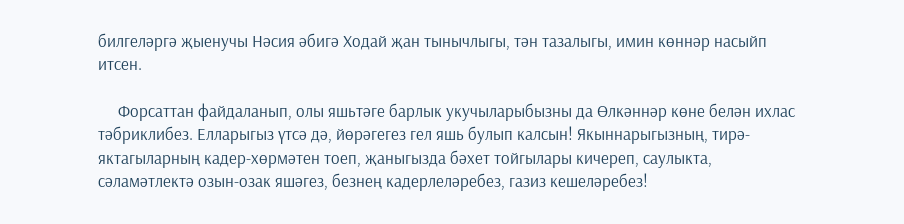билгеләргә җыенучы Нәсия әбигә Ходай җан тынычлыгы, тән тазалыгы, имин көннәр насыйп итсен.

     Форсаттан файдаланып, олы яшьтәге барлык укучыларыбызны да Өлкәннәр көне белән ихлас тәбриклибез. Елларыгыз үтсә дә, йөрәгегез гел яшь булып калсын! Якыннарыгызның, тирә-яктагыларның кадер-хөрмәтен тоеп, җаныгызда бәхет тойгылары кичереп, саулыкта, сәламәтлектә озын-озак яшәгез, безнең кадерлеләребез, газиз кешеләребез!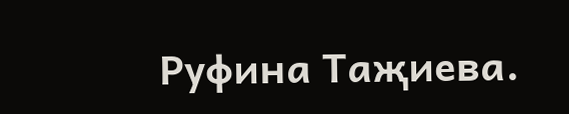Руфина Таҗиева.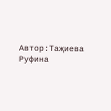Автор:Таҗиева Руфина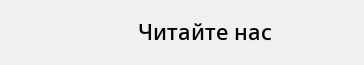Читайте нас